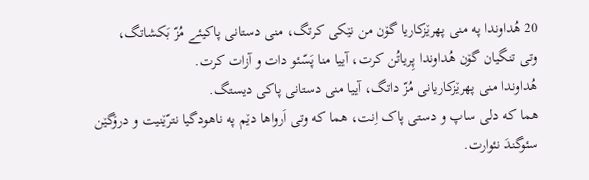20 هُداوندا په منی پهرێزکاریا گۆن من نێکی کرتگ، منی دستانی پاکیئے مُزّ بَکشاتگ،
وتی تنگیان گۆن هُداوندا پِریاتُن کرت، آییا منا پَسّئو دات و آزات کرت.
هُداوندا منی پهرێزکاریانی مُزّ داتگ، آییا منی دستانی پاکی دیستگ.
هما که دلی ساپ و دستی پاک اِنت، هما که وتی اَرواها دێم په ناهودگیا نترّێنیت و درۆگێن سئوگندَ نئوارت.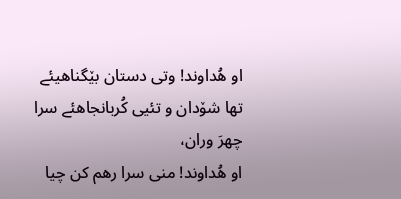او هُداوند! وتی دستان بێگناهیئے تها شۆدان و تئیی کُربانجاهئے سرا چهرَ وران،
او هُداوند! منی سرا رهم کن چیا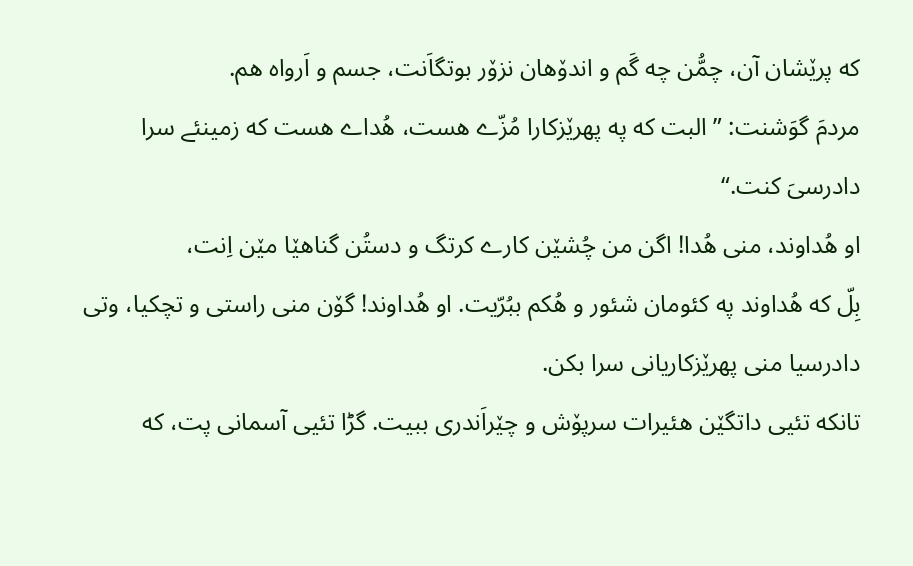که پرێشان آن، چمُّن چه گَم و اندۆهان نزۆر بوتگاَنت، جسم و اَرواه هم.
مردمَ گوَشنت: ”البت که په پهرێزکارا مُزّے هست، هُداے هست که زمینئے سرا دادرسیَ کنت.“
او هُداوند، منی هُدا! اگن من چُشێن کارے کرتگ و دستُن گناهێا مێن اِنت،
بِلّ که هُداوند په کئومان شئور و هُکم ببُرّیت. او هُداوند! گۆن منی راستی و تچکیا، وتی دادرسیا منی پهرێزکاریانی سرا بکن.
تانکه تئیی داتگێن هئیرات سرپۆش و چێراَندری ببیت. گڑا تئیی آسمانی پت، که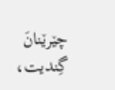چێرێنانَ گِندیت،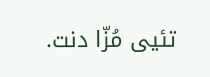تئیی مُزّا دنت.